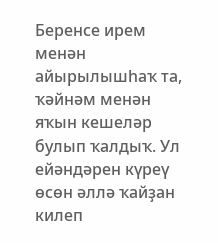Беренсе ирем менән айырылышһаҡ та, ҡәйнәм менән яҡын кешеләр булып ҡалдыҡ. Ул ейәндәрен күреү өсөн әллә ҡайҙан килеп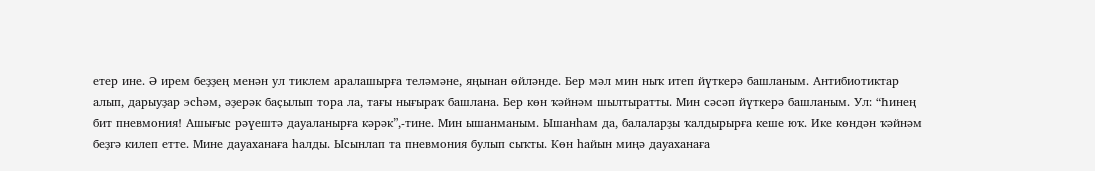етер ине. Ә ирем беҙҙең менән ул тиклем аралашырға теләмәне, яңынан өйләнде. Бер мәл мин ныҡ итеп йүткерә башланым. Антибиотиктар алып, дарыуҙар эсһәм, әҙерәк баҫылып тора ла, тағы нығыраҡ башлана. Бер көн ҡәйнәм шылтыратты. Мин сәсәп йүткерә башланым. Ул: “Һинең бит пневмония! Ашығыс рәүештә дауаланырға кәрәк”,-тине. Мин ышанманым. Ышанһам да, балаларҙы ҡалдырырға кеше юҡ. Ике көндән ҡәйнәм беҙгә килеп етте. Мине дауаханаға һалды. Ысынлап та пневмония булып сыҡты. Көн һайын миңә дауаханаға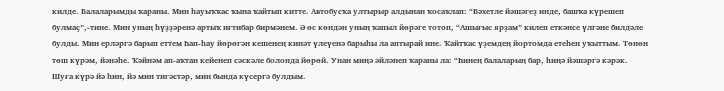килде. Балаларымды ҡараны. Мин һауыҡҡас ҡына ҡайтып китте. Автобусҡа ултырыр алдынан ҡосаҡлап: “Бәхетле йәшәгеҙ инде, башҡа күрешеп булмаҫ”,-тине. Мин уның һүҙҙәренә артыҡ иғтибар бирмәнем. Ә өс көндән уның ҡапыл йөрәге тотоп, “Ашығыс ярҙам” килеп еткәнсе үлгәне билдәле булды. Мин ерләргә барып еттем Һап-һау йөрөгән кешенең кинәт үлеүенә барыһы ла аптырай ине. Ҡайтҡас үҙемдең йортомда етеһен уҡыттым. Төнөн төш күрәм, йәнәһе. Ҡәйнәм ап-аҡтан кейенеп сәскәле болонда йөрөй. Унан миңә әйләнеп ҡараны ла: “Һинең балаларың бар, һиңә йәшәргә кәрәк. Шуға күрә йә һин, йә мин тигәстәр, мин бында күсергә булдым.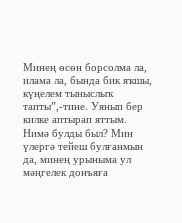Минең өсөн борсолма ла, илама ла, бында бик яҡшы, күңелем тыныслыҡ тапты”,-тине. Уянып бер килке аптырап яттым. Нимә булды был? Мин үлергә тейеш булғанмын да, минең урыныма ул мәңгелек донъяға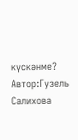күскәнме?
Автор:Гузель Салихова